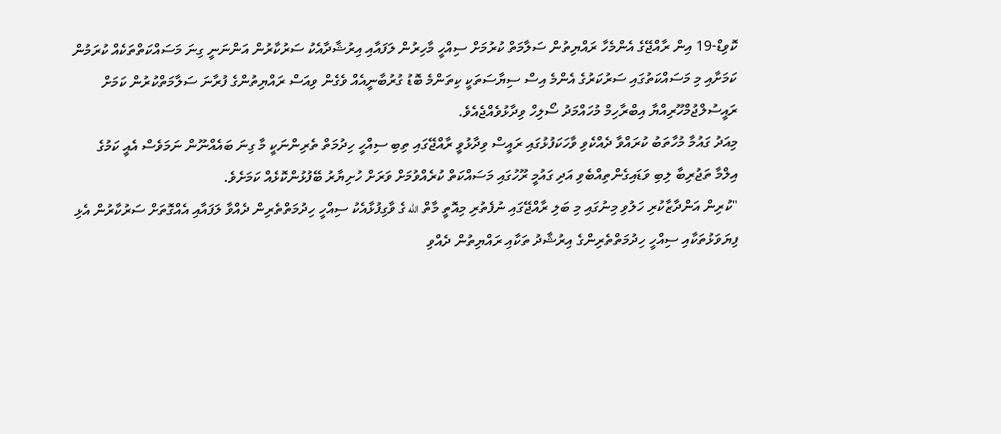ކޮވިޑް-19 އިން ރާއްޖޭގެ އެންމެހާ ރައްޔިތުން ސަލާމަތް ކުރުމަށް ސިއްހީ މާހިރުން ލަފައާއި އިރުޝާދާއެކު ސަރުކާރުން އަންނަނީ ގިނަ މަސައްކަތްތަކެއް ކުރަމުން ކަމަށާއި މި މަސައްކަތުގައި ސަރުކަރުގެ އެންމެ އިސް ސިޔާސަތަކީ ކިތަންމެ ބޮޑު ގުރުބާނީއެއް ވެގެން ވިއަސް ރައްޔިތުންގެ ފުރާނަ ސަލާމަތްކުރުން ކަމަށް ރައީސުލްޖުމްހޫރިއްޔާ އިބްރާހިމް މުހައްމަދު ސޯލިހް ވިދާޅުވެއްޖެއެވެ.
މިއަދު ގައުމާ މުހާތަބު ކުރައްވާ ދެއްކެވި ވާހަކަފުޅުގައި ރައީސް ވިދާޅުވީ ރާއްޖޭގައި ތިބި ސިއްހީ ހިދުމަތް ތެރިންނަކީ މާ ގިނަ ބައެއްނޫން ނަމަވެސް އެއީ ކަމުގެ އިލްމާ ތަޖުރިބާ ލިބި ވަޑައިގެންތިއްބެވި އަދި ގައުމީ ރޫހުގައި މަސައްކަތް ކުރެއްވުމަށް ވަރަށް ހުށިޔާރު ބޭފުޅުންކޮޅެއް ކަމަށެވެ.
"ކުރިން އަންދާޒާކުރި ހަލުވި މިނުގައި މި ބަލި ރާއްޖޭގައި ނުފެތުރި މިއޮތީ މާތް الله ގެ ވާގިފުޅާއެކު ސިއްހީ ހިދުމަތްތެރިން ދެއްވާ ލަފައާއި އެއްގޮތަށް ސަރުކާރުން އެޅި ފިޔަވަޅުތަކާއި ސިއްހީ ހިދުމަތްތެރިންގެ އިރުޝާދު ތަކާއި ރައްޔިތުން ދެއްވި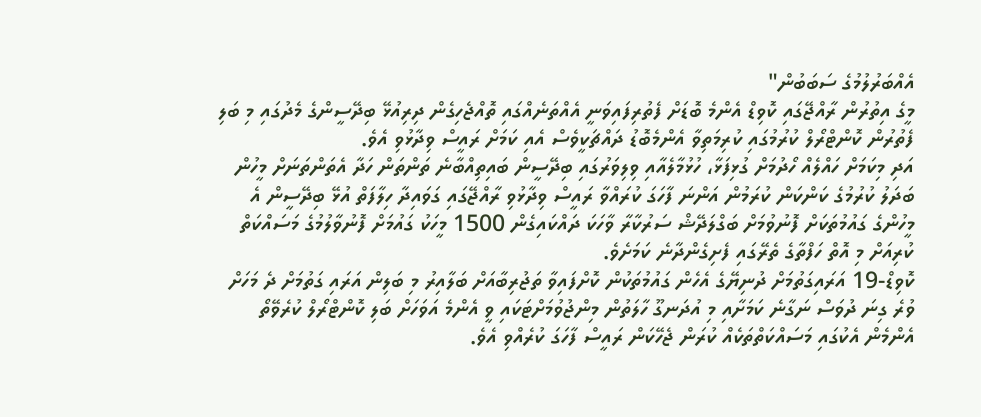އެއްބަރުލުމުގެ ސަބަބުން"
މީގެ އިތުރުން ރާއްޖޭގައި ކޮވިޑް އެންމެ ބޮޑަށް ފެތުރިފައިވަނީ އެއްތަނެއްގައި ތޮއްޖެހިގެން ދިރިއުޅޭ ބިދޭސީންގެ މެދުގައި މި ބަލި ފެތުރުން ކޮންޓްރޯލް ކުރުމުގައި ކުރިމަތިވާ އެންމެބޮޑު ދައްޗަކީވެސް އެއި ކަމަށް ރައީސް ވިދާޅުވި އެވެ.
އަދި މިކަމަށް ހައްލެއް ހޯދުމަށް ގުޅިފަޅާ، ހުޅުމާލެއާއި ވިލިވަރުގައި ބިދޭސީން ބައިތިއްބާނެ ތަންތަން ހަދާ އެތަންތަނަށް މީހުން ބަދަލު ކުރުމުގެ ކަންކަން ކުރަމުން އަންނަ ފާހަގަ ކުރައްވާ ރައީސް ވިދާޅުވި ރާއްޖޭގައި ގަވައިދާ ހިލާފަތް އުޅޭ ބިދޭސީން އެ މީހުންގެ ގައުމުތަކަށް ފޮނުވުމަށް ބަގްލަދޭޝް ސަރުކާރާ ވާހަކަ ދައްކައިގެން 1500 މީހަކު ގައުމަށް ފޮނުވާލުމުގެ މަސައްކަތް ކުރިއަށް މި އޮތް ހަފްތާގެ ތެރޭގައި ފެށިގެންދާނެ ކަމަށެވެ.
ކޮވިޑް-19 އަރައިގަތުމަށް ދުނިޔޭގެ އެހެން ގައުމުތަކުން ކޮށްފައިވާ ތަޖުރިބާއަށް ބަލާއިރު މި ބަލިން އަރައި ގަތުމަށް ދެ މަހަށް ވުރެ ގިނަ ދުވަސް ނަގާނެ ކަމަށާއި މި އުދަނގޫ ހާލަތުން މިންޖުވުމަށްޓަކައި ވީ އެންމެ އަވަހަށް ބަލި ކޮންޓްރޯލް ކުރެވޭތޯ އެންމެން އެކުގައި މަސައްކަތްތަކެއް ކުރަން ޖެހޭކަން ރައީސް ފާހަގަ ކުރެއްވި އެވެ.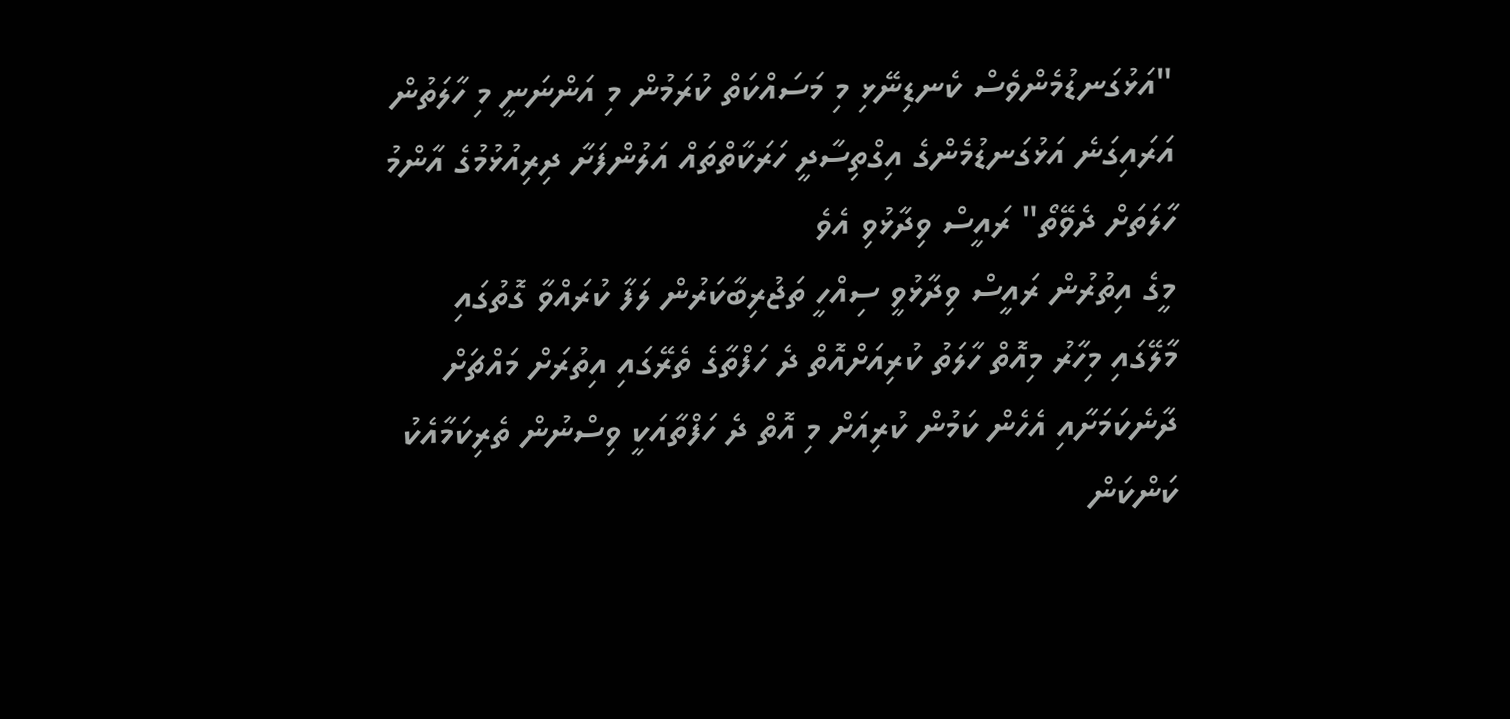"އަޅުގަނޑުމެންވެސް ކެނޑިނޭޅި މި މަސައްކަތް ކުރަމުން މި އަންނަނީ މި ހާލަތުން އަރައިގަނެ އަޅުގަނޑުމެންގެ އިގްތިސާދީ ހަރަކާތްތައް އަލުންފަށާ ދިރިއުޅުމުގެ އާންމު ހާލަތަށް ދެވޭތޯ" ރައީސް ވިދާޅުވި އެވެ
މީގެ އިތުރުން ރައީސް ވިދާޅުވީ ސިއްހީ ތަޖުރިބާކަރުން ލަފާ ކުރައްވާ ގޮތުގައި މާލޭގައި މިހާރު މިއޮތް ހާލަތު ކުރިއަށްއޮތް ދެ ހަފްތާގެ ތެރޭގައި އިތުރަށް މައްޗަށް ދާނެކަމަށާއި އެހެން ކަމުން ކުރިއަށް މި އޮތް ދެ ހަފްތާއަކީ ވިސްނުން ތެރިކަމާއެކު ކަންކަން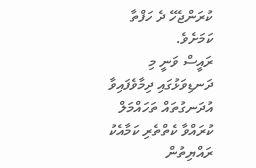ކުރަންޖެހޭ ދެ ހަފްތާ ކަމަށެވެ.
ރައީސް ވަނީ މި ދަނޑިވަޅުގައި ދިމާވެފައިވާ އުދަނގުތައް ތަހައްމަލް ކުރައްވާ ކެތްތެރި ކަމާއެކު ރައްޔިތުން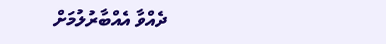ދެއްވާ އެއްބާރުލުމަށް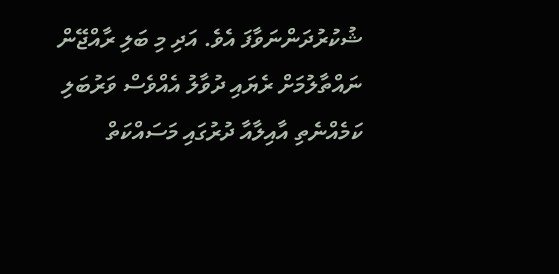ޝުކުރުދަންނަވާފަ އެވެ. އަދި މި ބަލި ރާއްޖޭން ނައްތާލުމަށް ރެޔައި ދުވާލު އެއްވެސް ވަރުބަލި ކަމެއްނެތި އާއިލާއާ ދުރުގައި މަސައްކަތް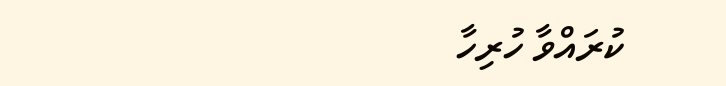ކުރައްވާ ހުރިހާ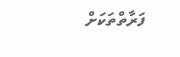ފަރާތްތަކަށް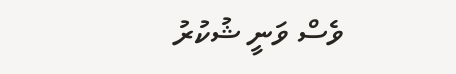ވެސް ވަނީ ޝުކުރު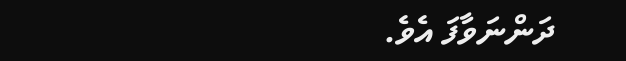ދަންނަވާފަ އެވެ.